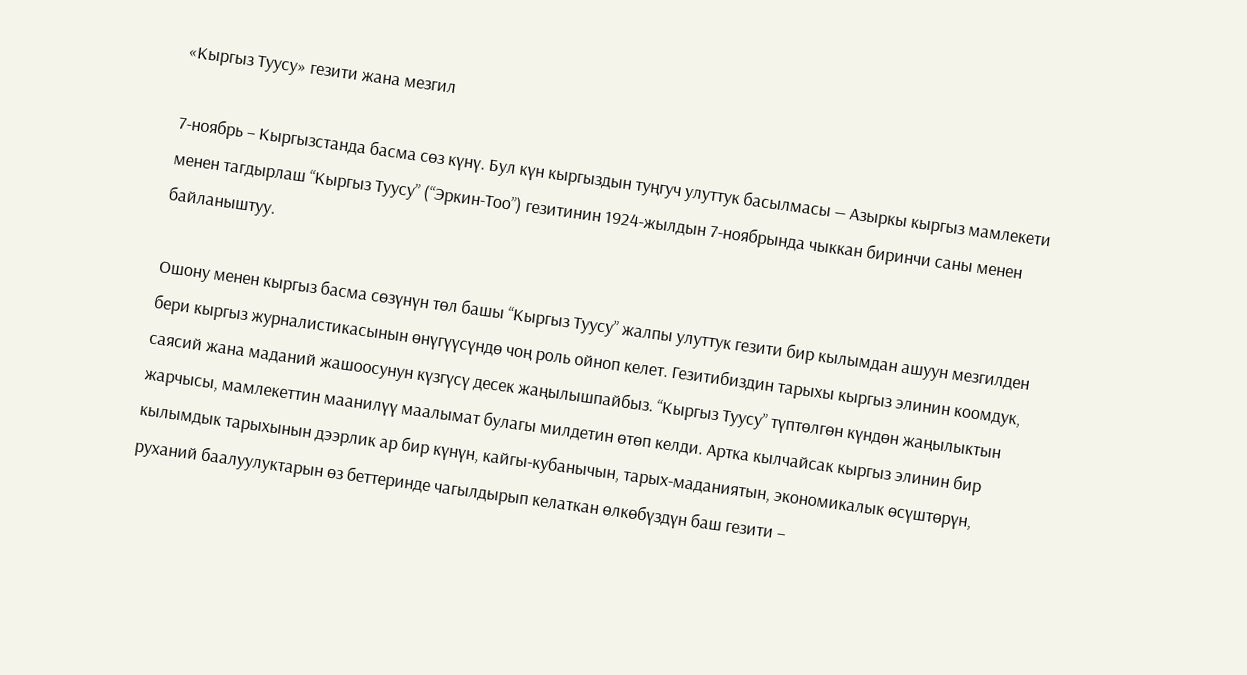«Кыргыз Туусу» гезити жана мезгил

7-ноябрь – Кыргызстанда басма сөз күнү. Бул күн кыргыздын туңгуч улуттук басылмасы — Азыркы кыргыз мамлекети менен тагдырлаш “Кыргыз Туусу” (“Эркин-Тоо”) гезитинин 1924-жылдын 7-ноябрында чыккан биринчи саны менен байланыштуу.

Ошону менен кыргыз басма сөзүнүн төл башы “Кыргыз Туусу” жалпы улуттук гезити бир кылымдан ашуун мезгилден бери кыргыз журналистикасынын өнүгүүсүндө чоң роль ойноп келет. Гезитибиздин тарыхы кыргыз элинин коомдук, саясий жана маданий жашоосунун күзгүсү десек жаңылышпайбыз. “Кыргыз Туусу” түптөлгөн күндөн жаңылыктын жарчысы, мамлекеттин маанилүү маалымат булагы милдетин өтөп келди. Артка кылчайсак кыргыз элинин бир кылымдык тарыхынын дээрлик ар бир күнүн, кайгы-кубанычын, тарых-маданиятын, экономикалык өсүштөрүн, руханий баалуулуктарын өз беттеринде чагылдырып келаткан өлкөбүздүн баш гезити –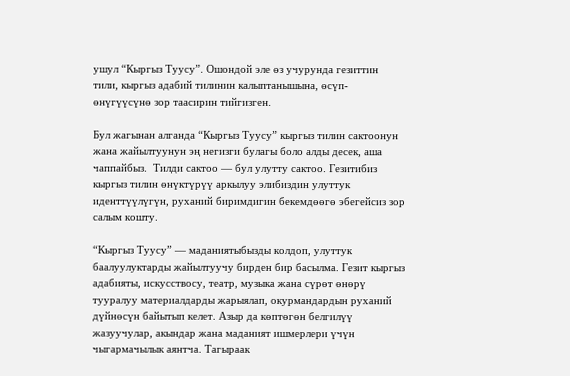ушул “Кыргыз Туусу”. Ошондой эле өз учурунда гезиттин тили, кыргыз адабий тилинин калыптанышына, өсүп-өнүгүүсүнө зор таасирин тийгизген.

Бул жагынан алганда “Кыргыз Туусу” кыргыз тилин сактоонун жана жайылтуунун эң негизги булагы боло алды десек, аша чаппайбыз.  Тилди сактоо — бул улутту сактоо. Гезитибиз кыргыз тилин өнүктүрүү аркылуу элибиздин улуттук иденттүүлүгүн, руханий биримдигин бекемдөөгө эбегейсиз зор салым кошту.

“Кыргыз Туусу” — маданиятыбызды колдоп, улуттук баалуулуктарды жайылтуучу бирден бир басылма. Гезит кыргыз адабияты, искусствосу, театр, музыка жана сүрөт өнөрү тууралуу материалдарды жарыялап, окурмандардын руханий дүйнөсүн байытып келет. Азыр да көптөгөн белгилүү жазуучулар, акындар жана маданият ишмерлери үчүн чыгармачылык аянтча. Тагыраак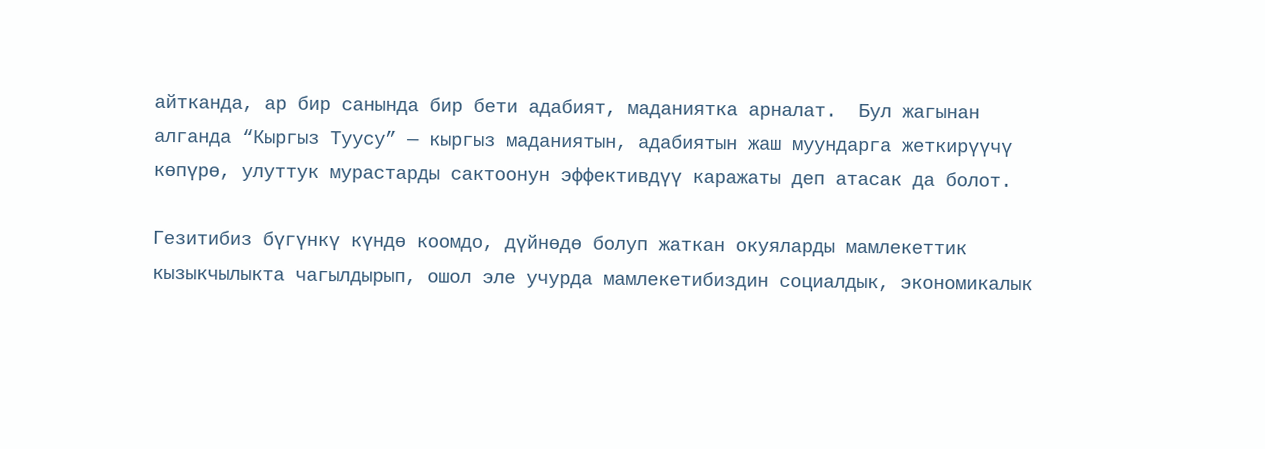айтканда, ар бир санында бир бети адабият, маданиятка арналат.  Бул жагынан алганда “Кыргыз Туусу” — кыргыз маданиятын, адабиятын жаш муундарга жеткирүүчү көпүрө, улуттук мурастарды сактоонун эффективдүү каражаты деп атасак да болот.

Гезитибиз бүгүнкү күндө коомдо, дүйнөдө болуп жаткан окуяларды мамлекеттик кызыкчылыкта чагылдырып, ошол эле учурда мамлекетибиздин социалдык, экономикалык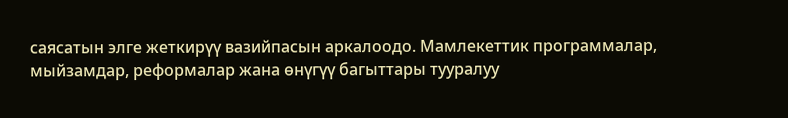саясатын элге жеткирүү вазийпасын аркалоодо. Мамлекеттик программалар, мыйзамдар, реформалар жана өнүгүү багыттары тууралуу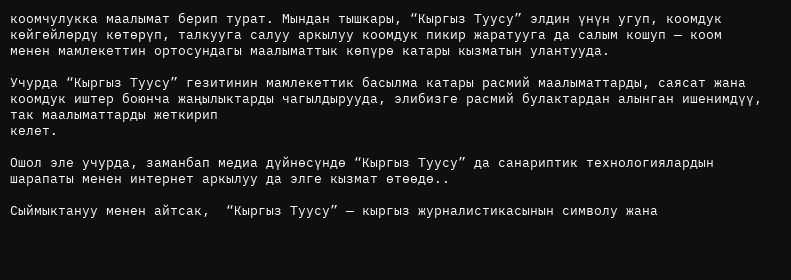коомчулукка маалымат берип турат. Мындан тышкары, “Кыргыз Туусу” элдин үнүн угуп, коомдук көйгөйлөрдү көтөрүп, талкууга салуу аркылуу коомдук пикир жаратууга да салым кошуп — коом менен мамлекеттин ортосундагы маалыматтык көпүрө катары кызматын улантууда.

Учурда “Кыргыз Туусу” гезитинин мамлекеттик басылма катары расмий маалыматтарды, саясат жана коомдук иштер боюнча жаңылыктарды чагылдырууда, элибизге расмий булактардан алынган ишенимдүү, так маалыматтарды жеткирип
келет.

Ошол эле учурда, заманбап медиа дүйнөсүндө “Кыргыз Туусу” да санариптик технологиялардын шарапаты менен интернет аркылуу да элге кызмат өтөөдө..

Сыймыктануу менен айтсак,  “Кыргыз Туусу” — кыргыз журналистикасынын символу жана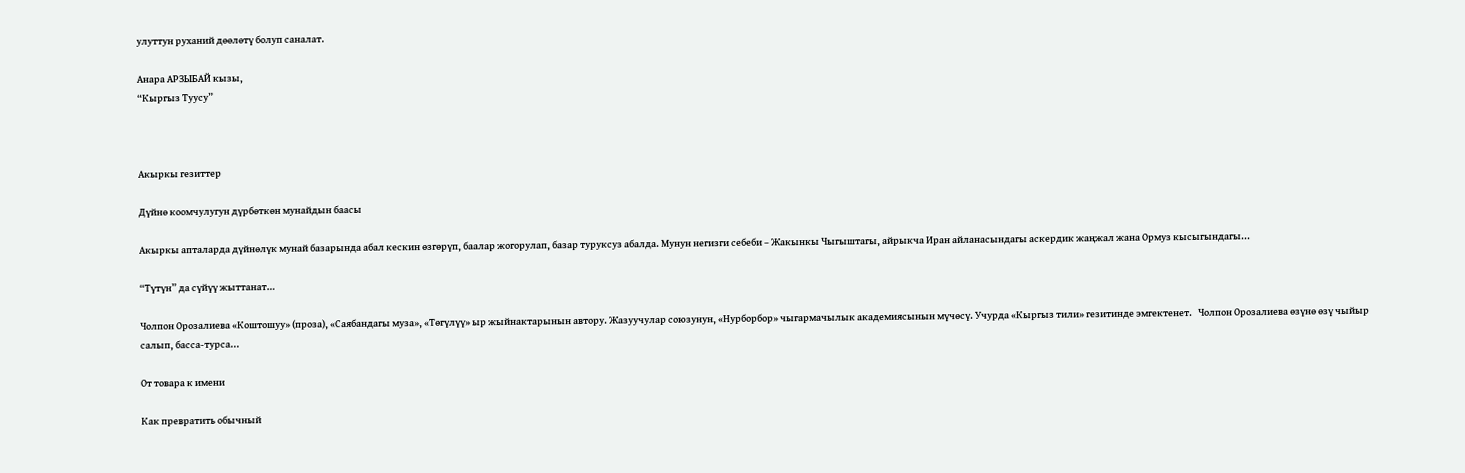улуттун руханий дөөлөтү болуп саналат.

Анара АРЗЫБАЙ кызы,
“Кыргыз Туусу”



Акыркы гезиттер

Дүйнө коомчулугун дүрбөткөн мунайдын баасы

Акыркы апталарда дүйнөлүк мунай базарында абал кескин өзгөрүп, баалар жогорулап, базар туруксуз абалда. Мунун негизги себеби – Жакынкы Чыгыштагы, айрыкча Иран айланасындагы аскердик жаңжал жана Ормуз кысыгындагы...

“Түтүн” да сүйүү жыттанат…

Чолпон Орозалиева «Коштошуу» (проза), «Саябандагы муза», «Төгүлүү» ыр жыйнактарынын автору. Жазуучулар союзунун, «Нурборбор» чыгармачылык академиясынын мүчөсү. Учурда «Кыргыз тили» гезитинде эмгектенет.   Чолпон Орозалиева өзүнө өзү чыйыр салып, басса-турса...

От товара к имени

Как превратить обычный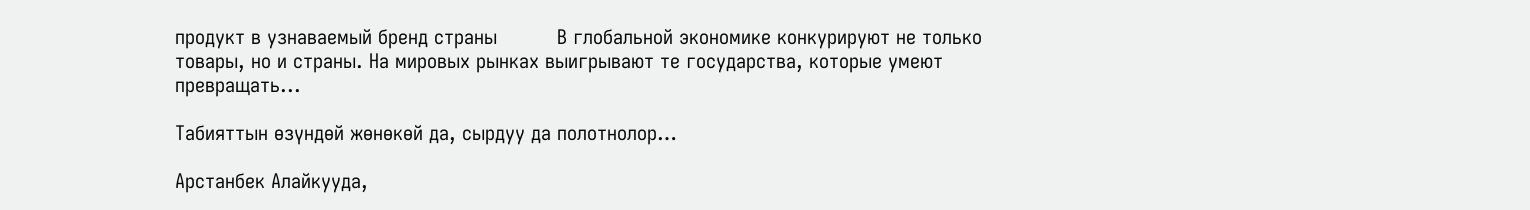продукт в узнаваемый бренд страны          В глобальной экономике конкурируют не только товары, но и страны. На мировых рынках выигрывают те государства, которые умеют превращать...

Табияттын өзүндөй жөнөкөй да, сырдуу да полотнолор…

Арстанбек Алайкууда,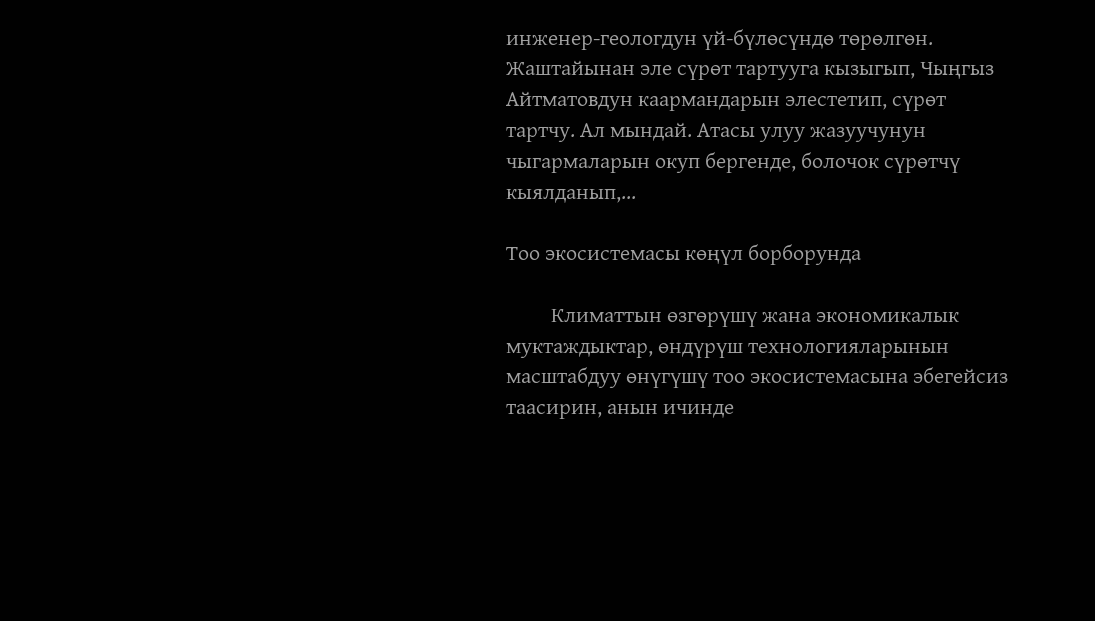инженер-геологдун үй-бүлөсүндө төрөлгөн. Жаштайынан эле сүрөт тартууга кызыгып, Чыңгыз Айтматовдун каармандарын элестетип, сүрөт тартчу. Ал мындай. Атасы улуу жазуучунун чыгармаларын окуп бергенде, болочок сүрөтчү кыялданып,...

Тоо экосистемасы көңүл борборунда

         Климаттын өзгөрүшү жана экономикалык муктаждыктар, өндүрүш технологияларынын масштабдуу өнүгүшү тоо экосистемасына эбегейсиз таасирин, анын ичинде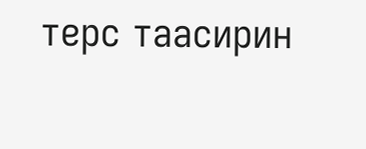терс таасирин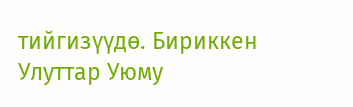тийгизүүдө. Бириккен Улуттар Уюму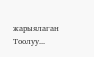жарыялаган Тоолуу...